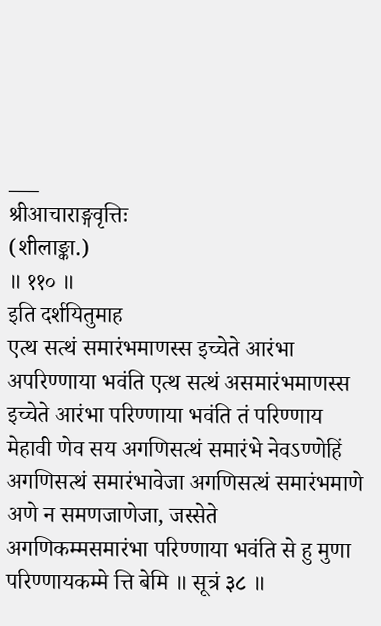___
श्रीआचाराङ्गवृत्तिः
(शीलाङ्का.)
॥ ११० ॥
इति दर्शयितुमाह
एत्थ सत्थं समारंभमाणस्स इच्चेते आरंभा अपरिण्णाया भवंति एत्थ सत्थं असमारंभमाणस्स इच्चेते आरंभा परिण्णाया भवंति तं परिण्णाय मेहावी णेव सय अगणिसत्थं समारंभे नेवऽण्णेहिं अगणिसत्थं समारंभावेजा अगणिसत्थं समारंभमाणे अणे न समणजाणेजा, जस्सेते अगणिकम्मसमारंभा परिण्णाया भवंति से हु मुणा परिण्णायकम्मे त्ति बेमि ॥ सूत्रं ३८ ॥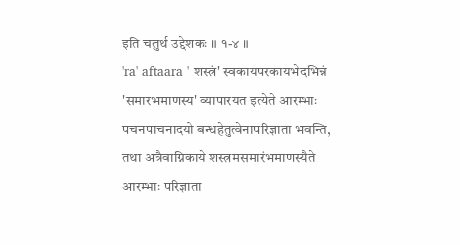इति चतुर्थ उद्देशकः ॥ १-४ ॥
'ra' aftaara ' शस्त्रं' स्वकायपरकायभेदभिन्नं 'समारभमाणस्य' व्यापारयत इत्येते आरम्भाः पचनपाचनादयो बन्धहेतुत्वेनापरिज्ञाता भवन्ति, तथा अत्रैवाग्निकाये शस्त्रमसमारंभमाणस्यैते आरम्भाः परिज्ञाता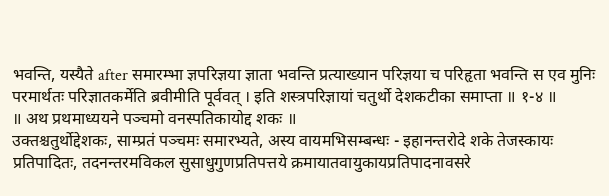भवन्ति, यस्यैते after समारम्भा ज्ञपरिज्ञया ज्ञाता भवन्ति प्रत्याख्यान परिज्ञया च परिहृता भवन्ति स एव मुनिः परमार्थतः परिज्ञातकर्मेति ब्रवीमीति पूर्ववत् । इति शस्त्रपरिज्ञायां चतुर्थो देशकटीका समाप्ता ॥ १-४ ॥
॥ अथ प्रथमाध्ययने पञ्चमो वनस्पतिकायोद्द शकः ॥
उक्तश्चतुर्थोद्देशकः, साम्प्रतं पञ्चमः समारभ्यते, अस्य वायमभिसम्बन्धः - इहानन्तरोदे शके तेजस्कायः प्रतिपादितः, तदनन्तरमविकल सुसाधुगुणप्रतिपत्तये क्रमायातवायुकायप्रतिपादनावसरे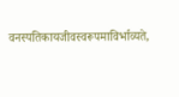वनस्पतिकायजीवस्वरूपमाविर्भाव्यते,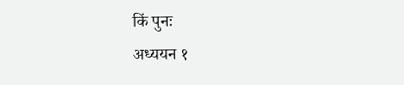किं पुनः
अध्ययन १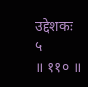उद्देशकः ५
॥ ११० ॥